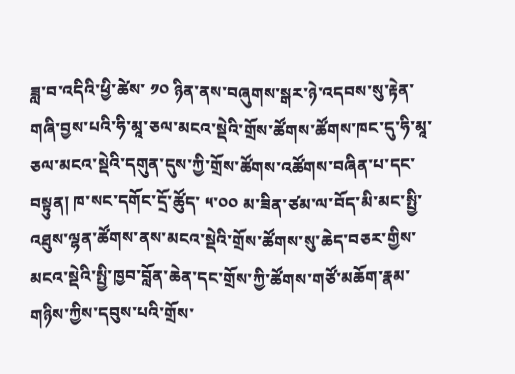ཟླ་བ་འདིའི་ཕྱི་ཚེས་ ༡༠ ཉིན་ནས་བཞུགས་སྒར་ཉེ་འདབས་སུ་རྟེན་གཞི་བྱས་པའི་ཧི་མཱ་ཅལ་མངའ་སྡེའི་གྲོས་ཚོགས་ཚོགས་ཁང་དུ་ཧི་མཱ་ཅལ་མངའ་སྡེའི་དགུན་དུས་ཀྱི་གྲོས་ཚོགས་འཚོགས་བཞིན་པ་དང་བསྟུན། ཁ་སང་དགོང་དྲོ་ཚོུད་ ༥་༠༠ མ་ཟིན་ཙམ་ལ་བོད་མི་མང་སྤྱི་འཐུས་ལྷན་ཚོགས་ནས་མངའ་སྡེའི་གྲོས་ཚོགས་སུ་ཆེད་བཅར་གྱིས་མངའ་སྡེའི་སྤྱི་ཁྱབ་བློན་ཆེན་དང་གྲོས་ཀྱི་ཚོགས་གཙོ་མཆོག་རྣམ་གཉིས་ཀྱིས་དབུས་པའི་གྲོས་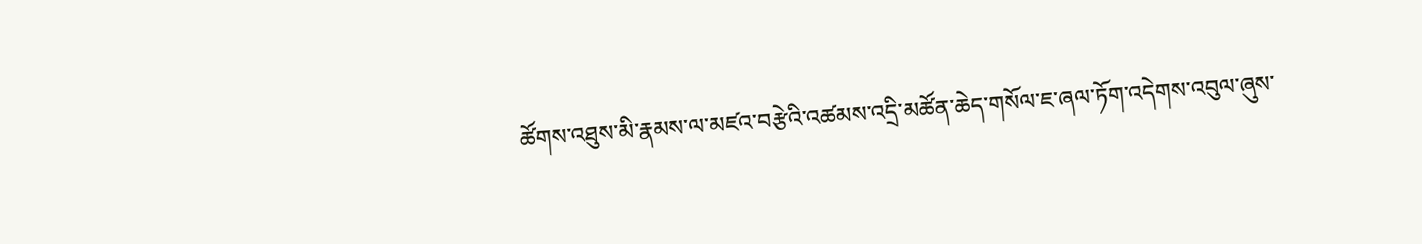ཚོགས་འཐུས་མི་རྣམས་ལ་མཛའ་བརྩེའི་འཚམས་འདྲི་མཚོན་ཆེད་གསོལ་ཇ་ཞལ་ཏོག་འདེགས་འབུལ་ཞུས་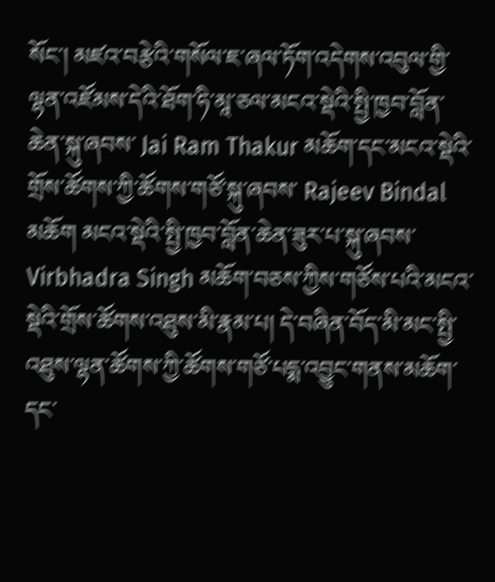སོང་། མཛའ་བརྩེའི་གསོལ་ཇ་ཞལ་ཏོག་འདེགས་འབུལ་གྱི་ལྷན་འཛོམས་དེའི་ཐོག་ཧི་མཱ་ཅལ་མངའ་སྡེའི་སྤྱི་ཁྱབ་བློན་ཆེན་སྐུ་ཞབས་ Jai Ram Thakur མཆོག་དང་མངའ་སྡེའི་གྲོས་ཚོགས་ཀྱི་ཚོགས་གཙོ་སྐུ་ཞབས་ Rajeev Bindal མཆོག མངའ་སྡེའི་སྤྱི་ཁྱབ་བློན་ཆེན་ཟུར་པ་སྐུ་ཞབས་ Virbhadra Singh མཆོག་བཅས་ཀྱིས་གཙོས་པའི་མངའ་སྡེའི་གྲོས་ཚོགས་འཐུས་མི་རྣམ་པ། དེ་བཞིན་བོད་མི་མང་སྤྱི་འཐུས་ལྷན་ཚོགས་ཀྱི་ཚོགས་གཙོ་པདྨ་འབྱུང་གནས་མཆོག་དང་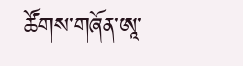ཚོགས་གཞོན་ཨཱ་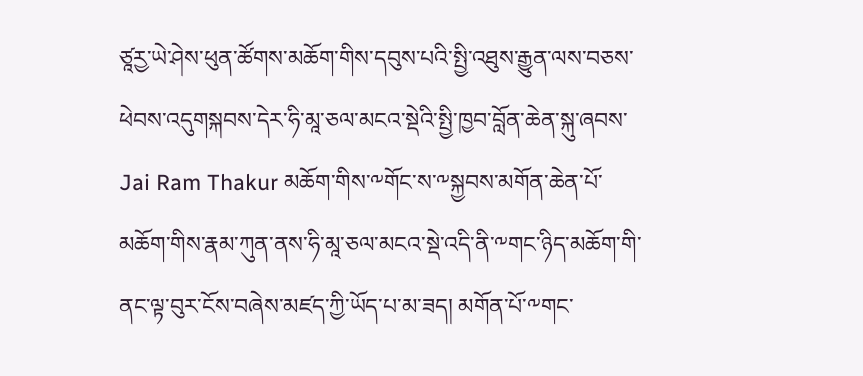ཙཱརྱ་ཡེ་ཤེས་ཕུན་ཚོགས་མཆོག་གིས་དབུས་པའི་སྤྱི་འཐུས་རྒྱུན་ལས་བཅས་ཕེབས་འདུགསྐབས་དེར་ཧི་མཱ་ཅལ་མངའ་སྡེའི་སྤྱི་ཁྱབ་བློན་ཆེན་སྐུ་ཞབས་ Jai Ram Thakur མཆོག་གིས་༸གོང་ས་༸སྐྱབས་མགོན་ཆེན་པོ་མཆོག་གིས་རྣམ་ཀུན་ནས་ཧི་མཱ་ཅལ་མངའ་སྡེ་འདི་ནི་༸གང་ཉིད་མཆོག་གི་ནང་ལྟ་བུར་ངོས་བཞེས་མཛད་ཀྱི་ཡོད་པ་མ་ཟད། མགོན་པོ་༸གང་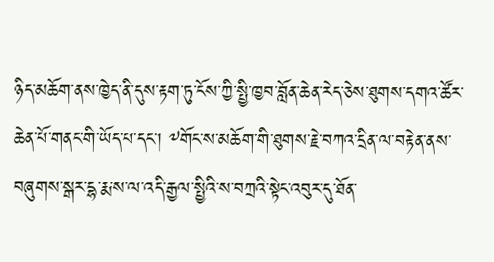ཉིད་མཆོག་ནས་ཁྱེད་ནི་དུས་རྟག་ཏུ་ངོས་ཀྱི་སྤྱི་ཁྱབ་བློན་ཆེན་རེད་ཅེས་ཐུགས་དགའ་ཚོར་ཆེན་པོ་གནང་གི་ཡོད་པ་དང་། ༸གོང་ས་མཆོག་གི་ཐུགས་རྗེ་བཀའ་དྲིན་ལ་བརྟེན་ནས་བཞུགས་སྒར་དྷ་རྨ་ས་ལ་འདི་རྒྱལ་སྤྱིའི་ས་བཀྲའི་སྟེང་འབུར་དུ་ཐོན་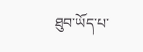ཐུབ་ཡོད་པ་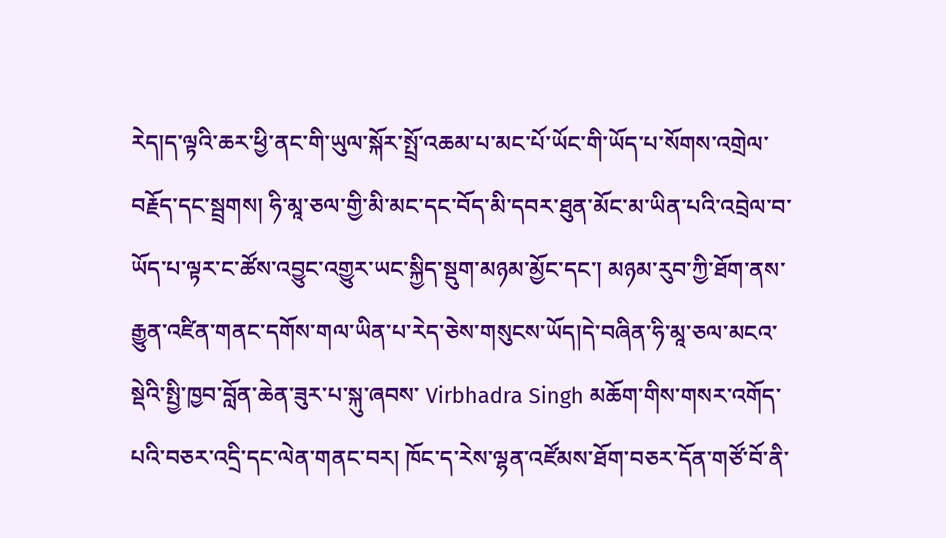རེད།ད་ལྟའི་ཆར་ཕྱི་ནང་གི་ཡུལ་སྐོར་སྤྲོ་འཆམ་པ་མང་པོ་ཡོང་གི་ཡོད་པ་སོགས་འགྲེལ་བརྗོད་དང་སྦྲགས། ཧི་མཱ་ཅལ་གྱི་མི་མང་དང་བོད་མི་དབར་ཐུན་མོང་མ་ཡིན་པའི་འབྲེལ་བ་ཡོད་པ་ལྟར་ང་ཚོས་འབྱུང་འགྱུར་ཡང་སྐྱིད་སྡུག་མཉམ་མྱོང་དང་། མཉམ་རུབ་ཀྱི་ཐོག་ནས་རྒྱུན་འཛིན་གནང་དགོས་གལ་ཡིན་པ་རེད་ཅེས་གསུངས་ཡོད།དེ་བཞིན་ཧི་མཱ་ཅལ་མངའ་སྡེའི་སྤྱི་ཁྱབ་བློན་ཆེན་ཟུར་པ་སྐུ་ཞབས་ Virbhadra Singh མཆོག་གིས་གསར་འགོད་པའི་བཅར་འདྲི་དང་ལེན་གནང་བར། ཁོང་ད་རེས་ལྷན་འཛོམས་ཐོག་བཅར་དོན་གཙོ་བོ་ནི་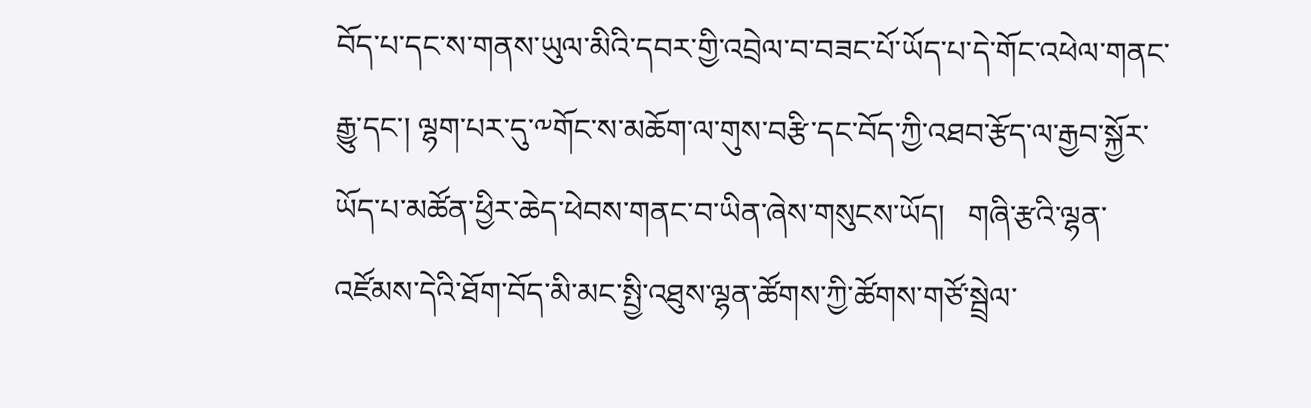བོད་པ་དང་ས་གནས་ཡུལ་མིའི་དབར་གྱི་འབྲེལ་བ་བཟང་པོ་ཡོད་པ་དེ་གོང་འཕེལ་གནང་རྒྱུ་དང་། ལྷག་པར་དུ་༸གོང་ས་མཆོག་ལ་གུས་བརྩི་དང་བོད་ཀྱི་འཐབ་རྩོད་ལ་རྒྱབ་སྐྱོར་ཡོད་པ་མཚོན་ཕྱིར་ཆེད་ཕེབས་གནང་བ་ཡིན་ཞེས་གསུངས་ཡོད།   གཞི་རྩའི་ལྷན་འཛོམས་དེའི་ཐོག་བོད་མི་མང་སྤྱི་འཐུས་ལྷན་ཚོགས་ཀྱི་ཚོགས་གཙོ་སྦྲེལ་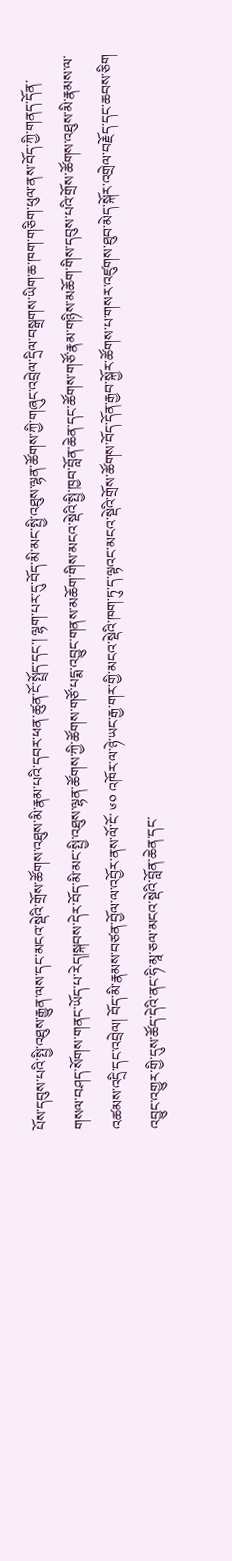པོས་དབུས་པའི་སྤྱི་འཐུས་རྒྱུན་ལས་དང་མངའ་སྡེའི་གྲོས་ཚོགས་འཐུས་མི་རྣམ་པའི་དབར་ཕན་ཚུན་ངོ་སྤྲོད་དང་། ལྷག་པར་དུ་བོད་མི་མང་སྤྱི་འཐུས་ལྷན་ཚོགས་ཀྱི་གཞུང་འབྲེལ་དྲིལ་བསྒྲགས་ཡིག་ཆ་ཁག་གཅིག་ཕུལ་ནས་བོད་ཀྱི་གནད་དོན་གསལ་བཤད་སོགས་གནང་ཡོད་པ་རེད།སྐབས་དེར་བོད་མི་མང་སྤྱི་འཐུས་ལྷན་ཚོགས་ཀྱི་ཚོགས་གཙོ་པདྨ་འབྱུང་གནས་མཆོག་གིས་མངའ་སྡེའི་སྤྱི་ཁྱབ་བློན་ཆེན་དང་ཚོགས་གཙོ་རྣམ་གཉིས་མཆོག་གིས་དབུས་པའི་གྲོས་ཚོགས་འཐུས་མི་རྣམས་ལ་འཚམས་འདྲི་དང་འབྲེལ། བོད་མི་རྣམས་བཙན་བྱོལ་ལ་འབྱོར་ནས་ལོ་ངོ་ ༦༠ འཁོར་ལ་ཉེ་ཡང་རྒྱ་གར་གྱི་མངའ་སྡེའི་ཁག་ཏུ་ད་ལྟའང་མངའ་སྡེའི་གྲོས་ཚོགས་བོད་དོན་རྒྱབ་སྐྱོར་ཚོགས་པ་གསར་འཛུགས་ཐུབ་མེད་སྐོར་འགྲེལ་བརྗོད་དང་ཆབས་ཅིག འབྱུང་འགྱུར་གྱི་དུས་ཚོད་དེའི་ནང་ཧི་མཱ་ཅལ་མངའ་སྡེའི་བློན་ཆེན་དང་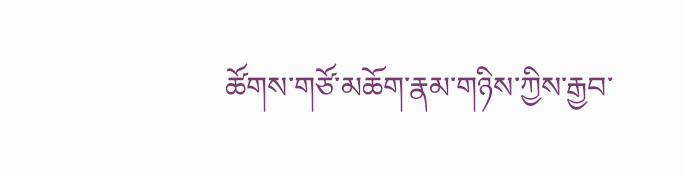ཚོགས་གཙོ་མཆོག་རྣམ་གཉིས་ཀྱིས་རྒྱབ་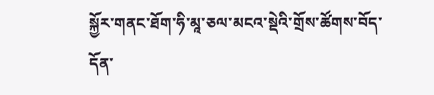སྐྱོར་གནང་ཐོག་ཧི་མཱ་ཅལ་མངའ་སྡེའི་གྲོས་ཚོགས་བོད་དོན་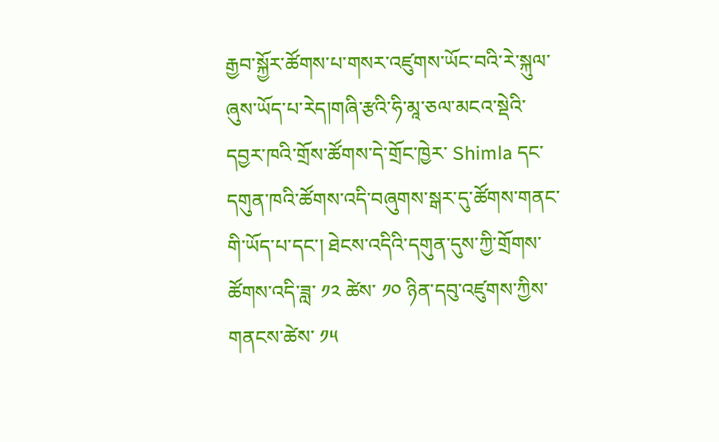རྒྱབ་སྐྱོར་ཚོགས་པ་གསར་འཛུགས་ཡོང་བའི་རེ་སྐུལ་ཞུས་ཡོད་པ་རེད།གཞི་རྩའི་ཧི་མཱ་ཅལ་མངའ་སྡེའི་དབྱར་ཁའི་གྲོས་ཚོགས་དེ་གྲོང་ཁྱེར་ Shimla དང་དགུན་ཁའི་ཚོགས་འདི་བཞུགས་སྒར་དུ་ཚོགས་གནང་གི་ཡོད་པ་དང་། ཐེངས་འདིའི་དགུན་དུས་ཀྱི་གྲོགས་ཚོགས་འདི་ཟླ་ ༡༢ ཚེས་ ༡༠ ཉིན་དབུ་འཛུགས་ཀྱིས་གནངས་ཚེས་ ༡༥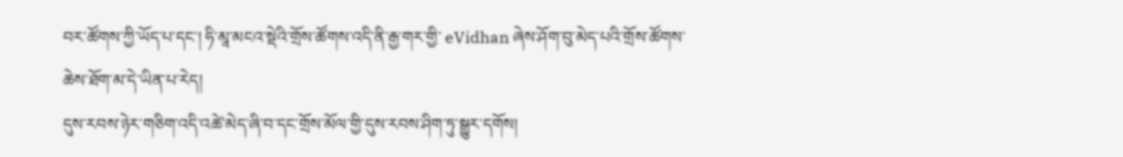བར་ཚོགས་ཀྱི་ཡོད་པ་དང་། ཧི་མཱ་མངའ་སྡེའི་གྲོས་ཚོགས་འདི་ནི་རྒྱ་གར་གྱི་ eVidhan ཞེས་ཤོག་བུ་མེད་པའི་གྲོས་ཚོགས་ཆེས་ཐོག་མ་དེ་ཡིན་པ་རེད།
དུས་རབས་ཉེར་གཅིག་འདི་འཚེ་མེད་ཞི་བ་དང་གྲོས་མོལ་གྱི་དུས་རབས་ཤིག་ཏུ་སྒྱུར་དགོས།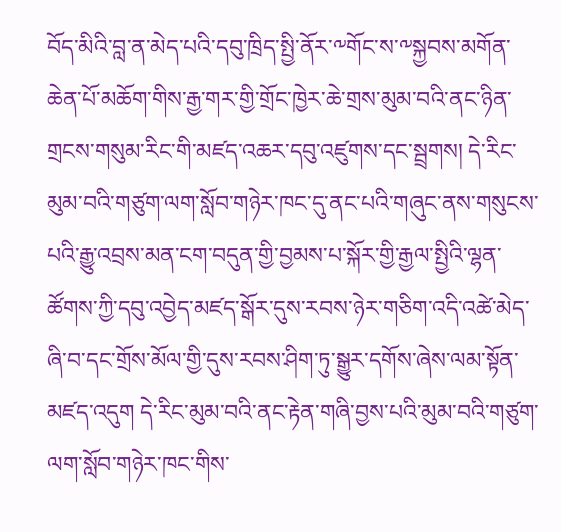བོད་མིའི་བླ་ན་མེད་པའི་དབུ་ཁྲིད་སྤྱི་ནོར་༸གོང་ས་༸སྐྱབས་མགོན་ཆེན་པོ་མཆོག་གིས་རྒྱ་གར་གྱི་གྲོང་ཁྱེར་ཆེ་གྲས་མུམ་བའི་ནང་ཉིན་གྲངས་གསུམ་རིང་གི་མཛད་འཆར་དབུ་འཛུགས་དང་སྦྲགས། དེ་རིང་མུམ་བའི་གཙུག་ལག་སློབ་གཉེར་ཁང་དུ་ནང་པའི་གཞུང་ནས་གསུངས་པའི་རྒྱུ་འབྲས་མན་ངག་བདུན་གྱི་བྱམས་པ་སྐོར་གྱི་རྒྱལ་སྤྱིའི་ལྷན་ཚོགས་ཀྱི་དབུ་འབྱེད་མཛད་སྒོར་དུས་རབས་ཉེར་གཅིག་འདི་འཚེ་མེད་ཞི་བ་དང་གྲོས་མོལ་གྱི་དུས་རབས་ཤིག་ཏུ་སྒྱུར་དགོས་ཞེས་ལམ་སྟོན་མཛད་འདུག དེ་རིང་མུམ་བའི་ནང་རྟེན་གཞི་བྱས་པའི་མུམ་བའི་གཙུག་ལག་སློབ་གཉེར་ཁང་གིས་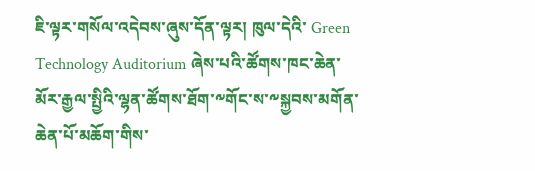ཇི་ལྟར་གསོལ་འདེབས་ཞུས་དོན་ལྟར། ཁུལ་དེའི་ Green Technology Auditorium ཞེས་པའི་ཚོགས་ཁང་ཆེན་མོར་རྒྱལ་སྤྱིའི་ལྷན་ཚོགས་ཐོག་༸གོང་ས་༸སྐྱབས་མགོན་ཆེན་པོ་མཆོག་གིས་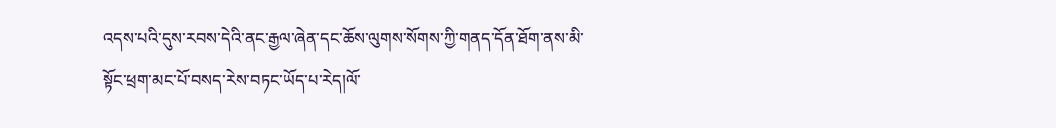འདས་པའི་དུས་རབས་དེའི་ནང་རྒྱལ་ཞེན་དང་ཆོས་ལུགས་སོགས་ཀྱི་གནད་དོན་ཐོག་ནས་མི་སྟོང་ཕྲག་མང་པོ་བསད་རེས་བཏང་ཡོད་པ་རེད།ལོ་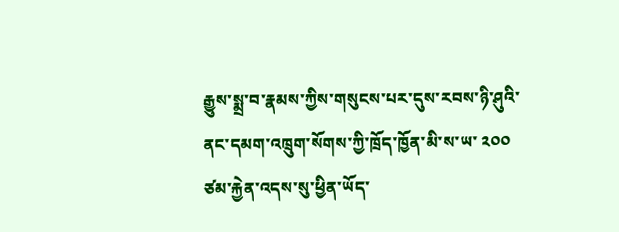རྒྱུས་སྨྲ་བ་རྣམས་ཀྱིས་གསུངས་པར་དུས་རབས་ཉི་ཤུའི་ནང་དམག་འཁྲུག་སོགས་ཀྱི་ཁྲོད་ཁྱོན་མི་ས་ཡ་ ༢༠༠ ཙམ་རྐྱེན་འདས་སུ་ཕྱིན་ཡོད་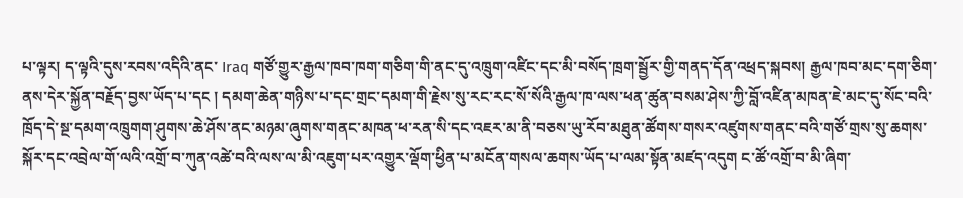པ་ལྟར། ད་ལྟའི་དུས་རབས་འདིའི་ནང་ Iraq གཙོ་གྱུར་རྒྱལ་ཁབ་ཁག་གཅིག་གི་ནང་དུ་འཁྲུག་འཛིང་དང་མི་བསོད་ཁྲག་སྦྱོར་གྱི་གནད་དོན་འཕྲད་སྐབས། རྒྱལ་ཁབ་མང་དག་ཅིག་ནས་དེར་སྐྱོན་བརྗོད་བྱས་ཡོད་པ་དང ། དམག་ཆེན་གཉིས་པ་དང་གྲང་དམག་གི་རྗེས་སུ་རང་རང་སོ་སོའི་རྒྱལ་ཁ་ལས་ཕན་ཚུན་བསམ་ཤེས་ཀྱི་བློ་འཛིན་མཁན་ཇེ་མང་དུ་སོང་བའི་ཁྲོད་དེ་སྔ་དམག་འཁྲུགག་ཤུགས་ཆེ་ཤོས་ནང་མཉམ་ཞུགས་གནང་མཁན་ཕ་རན་སི་དང་འཇར་མ་ནི་བཅས་ཡུ་རོབ་མཐུན་ཚོགས་གསར་འཛུགས་གནང་བའི་གཙོ་གྲས་སུ་ཆགས་སྐོར་དང་འབྲེལ་གོ་ལའི་འགྲོ་བ་ཀུན་འཚེ་བའི་ལས་ལ་མི་འཇུག་པར་འགྱུར་ལྡོག་ཕྱིན་པ་མངོན་གསལ་ཆགས་ཡོད་པ་ལམ་སྟོན་མཛད་འདུག ང་ཚོ་འགྲོ་བ་མི་ཞིག་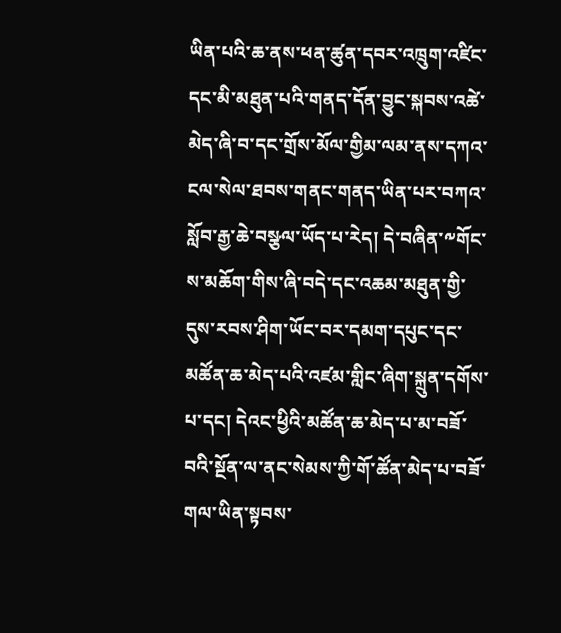ཡིན་པའི་ཆ་ནས་ཕན་ཚུན་དབར་འཁྲུག་འཛིང་དང་མི་མཐུན་པའི་གནད་དོན་བྱུང་སྐབས་འཚེ་མེད་ཞི་བ་དང་གྲོས་མོལ་གྱིམ་ལམ་ནས་དཀའ་ངལ་སེལ་ཐབས་གནང་གནད་ཡིན་པར་བཀའ་སློབ་རྒྱ་ཆེ་བསྩལ་ཡོད་པ་རེད། དེ་བཞིན་༸གོང་ས་མཆོག་གིས་ཞི་བདེ་དང་འཆམ་མཐུན་གྱི་དུས་རབས་ཤིག་ཡོང་བར་དམག་དཔུང་དང་མཚོན་ཆ་མེད་པའི་འཛམ་གླིང་ཞིག་སྐྲུན་དགོས་པ་དང། དེའང་ཕྱིའི་མཚོན་ཆ་མེད་པ་མ་བཟོ་བའི་སྔོན་ལ་ནང་སེམས་ཀྱི་གོ་ཚོན་མེད་པ་བཟོ་གལ་ཡིན་སྟབས་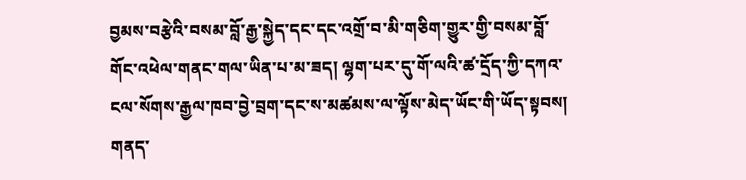བྱམས་བརྩེའི་བསམ་བློ་རྒྱ་སྐྱེད་དང་དང་འགྲོ་བ་མི་གཅིག་གྱུར་གྱི་བསམ་བློ་གོང་འཕེལ་གནང་གལ་ཡིན་པ་མ་ཟད། ལྷག་པར་དུ་གོ་ལའི་ཚ་དྲོད་ཀྱི་དཀའ་ངལ་སོགས་རྒྱལ་ཁབ་བྱེ་བྲག་དང་ས་མཚམས་ལ་ལྟོས་མེད་ཡོང་གི་ཡོད་སྟབས། གནད་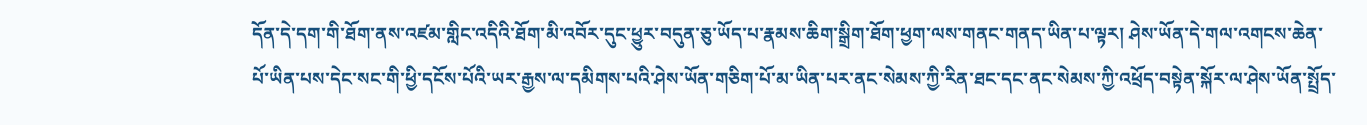དོན་དེ་དག་གི་ཐོག་ནས་འཛམ་གླིང་འདིའི་ཐོག་མི་འབོར་དུང་ཕྱུར་བདུན་ཅུ་ཡོད་པ་རྣམས་ཆིག་སྒྲིག་ཐོག་ཕྱག་ལས་གནང་གནད་ཡིན་པ་ལྟར། ཤེས་ཡོན་དེ་གལ་འགངས་ཆེན་པོ་ཡིན་པས་དེང་སང་གི་ཕྱི་དངོས་པོའི་ཡར་རྒྱས་ལ་དམིགས་པའི་ཤེས་ཡོན་གཅིག་པོ་མ་ཡིན་པར་ནང་སེམས་ཀྱི་རིན་ཐང་དང་ནང་སེམས་ཀྱི་འཕྲོད་བསྟེན་སྐོར་ལ་ཤེས་ཡོན་སྤྲོད་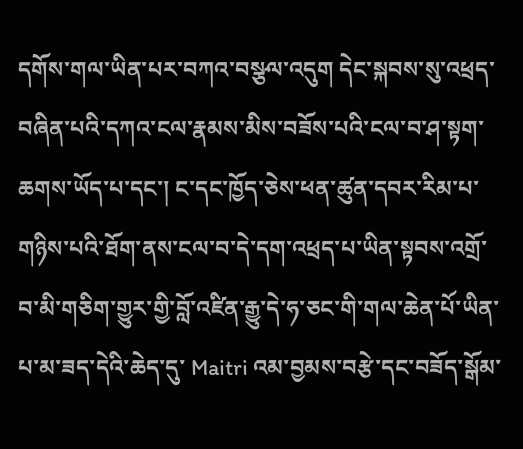དགོས་གལ་ཡིན་པར་བཀའ་བསྩལ་འདུག དེང་སྐབས་སུ་འཕྲད་བཞིན་པའི་དཀའ་ངལ་རྣམས་མིས་བཟོས་པའི་ངལ་བ་ཤ་སྟག་ཆགས་ཡོད་པ་དང་། ང་དང་ཁྱོད་ཅེས་ཕན་ཚུན་དབར་རིམ་པ་གཉིས་པའི་ཐོག་ནས་ངལ་བ་དེ་དག་འཕྲད་པ་ཡིན་སྟབས་འགྲོ་བ་མི་གཅིག་གྱུར་གྱི་བློ་འཛིན་རྒྱུ་དེ་ཧ་ཅང་གི་གལ་ཆེན་པོ་ཡིན་པ་མ་ཟད་དེའི་ཆེད་དུ་ Maitri འམ་བྱམས་བརྩེ་དང་བཟོད་སྒོམ་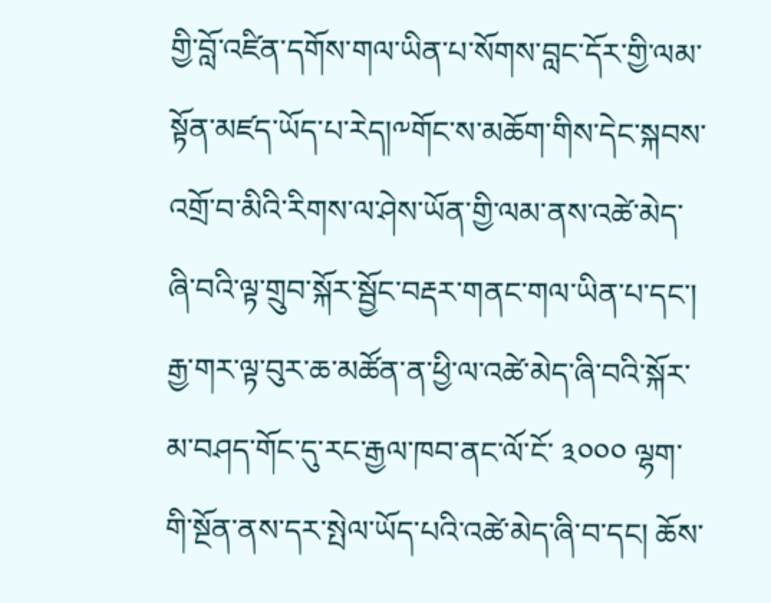གྱི་བློ་འཛིན་དགོས་གལ་ཡིན་པ་སོགས་བླང་དོར་གྱི་ལམ་སྟོན་མཛད་ཡོད་པ་རེད།༸གོང་ས་མཆོག་གིས་དེང་སྐབས་འགྲོ་བ་མིའི་རིགས་ལ་ཤེས་ཡོན་གྱི་ལམ་ནས་འཚེ་མེད་ཞི་བའི་ལྟ་གྲུབ་སྐོར་སྦྱོང་བརྡར་གནང་གལ་ཡིན་པ་དང་། རྒྱ་གར་ལྟ་བུར་ཆ་མཚོན་ན་ཕྱི་ལ་འཚེ་མེད་ཞི་བའི་སྐོར་མ་བཤད་གོང་དུ་རང་རྒྱལ་ཁབ་ནང་ལོ་ངོ་ ༣༠༠༠ ལྷག་གི་སྔོན་ནས་དར་སྤེལ་ཡོད་པའི་འཚེ་མེད་ཞི་བ་དང། ཆོས་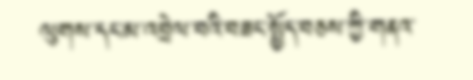ལུགས་དང་མ་འབྲེལ་བའི་བཟང་སྤྱོད་བཅས་ཀྱི་གནའ་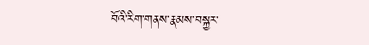བོའི་རིག་གནས་རྣམས་བསྐྱར་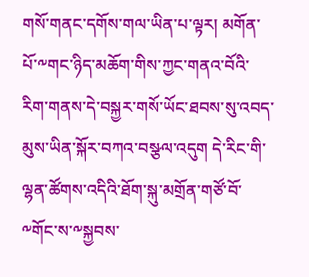གསོ་གནང་དགོས་གལ་ཡིན་པ་ལྟར། མགོན་པོ་༸གང་ཉིད་མཆོག་གིས་ཀྱང་གནའ་བོའི་རིག་གནས་དེ་བསྐྱར་གསོ་ཡོང་ཐབས་སུ་འབད་མུས་ཡིན་སྐོར་བཀའ་བསྩལ་འདུག དེ་རིང་གི་ལྷན་ཚོགས་འདིའི་ཐོག་སྐུ་མགྲོན་གཙོ་བོ་༸གོང་ས་༸སྐྱབས་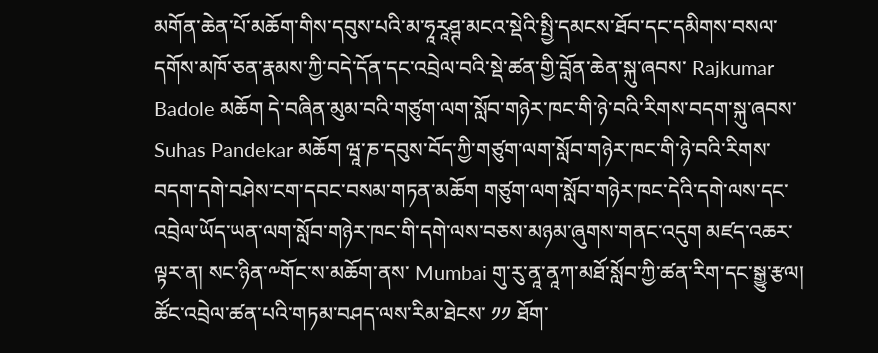མགོན་ཆེན་པོ་མཆོག་གིས་དབུས་པའི་མ་ཧཱརཱཤྚ་མངའ་སྡེའི་སྤྱི་དམངས་ཐོབ་དང་དམིགས་བསལ་དགོས་མཁོ་ཅན་རྣམས་ཀྱི་བདེ་དོན་དང་འབྲེལ་བའི་སྡེ་ཚན་གྱི་བློན་ཆེན་སྐུ་ཞབས་ Rajkumar Badole མཆོག དེ་བཞིན་མུམ་བའི་གཙུག་ལག་སློབ་གཉེར་ཁང་གི་ཉེ་བའི་རིགས་བདག་སྐུ་ཞབས་  Suhas Pandekar མཆོག ཝཱ་ཎ་དབུས་བོད་ཀྱི་གཙུག་ལག་སློབ་གཉེར་ཁང་གི་ཉེ་བའི་རིགས་བདག་དགེ་བཤེས་ངག་དབང་བསམ་གཏན་མཆོག གཙུག་ལག་སློབ་གཉེར་ཁང་དེའི་དགེ་ལས་དང་འབྲེལ་ཡོད་ཡན་ལག་སློབ་གཉེར་ཁང་གི་དགེ་ལས་བཅས་མཉམ་ཞུགས་གནང་འདུག མཛད་འཆར་ལྟར་ན། སང་ཉིན་༸གོང་ས་མཆོག་ནས་ Mumbai གུ་རུ་ནཱ་ནཱཀ་མཐོ་སློབ་ཀྱི་ཚན་རིག་དང་སྒྱུ་རྩལ། ཚོང་འབྲེལ་ཚན་པའི་གཏམ་བཤད་ལས་རིམ་ཐེངས་ ༡༡ ཐོག་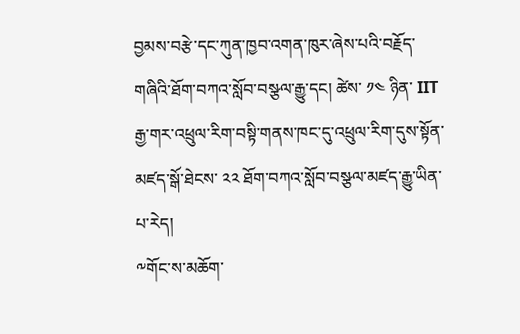བྱམས་བརྩེ་དང་ཀུན་ཁྱབ་འགན་ཁུར་ཞེས་པའི་བརྗོད་གཞིའི་ཐོག་བཀའ་སློབ་བསྩལ་རྒྱུ་དང། ཚེས་ ༡༤ ཉིན་ IIT རྒྱ་གར་འཕྲུལ་རིག་བསྟི་གནས་ཁང་དུ་འཕྲུལ་རིག་དུས་སྟོན་མཛད་སྒོ་ཐེངས་ ༢༢ ཐོག་བཀའ་སློབ་བསྩལ་མཛད་རྒྱུ་ཡིན་པ་རེད།
༸གོང་ས་མཆོག་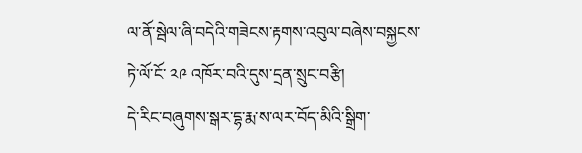ལ་ནོ་སྦེལ་ཞི་བདེའི་གཟེངས་རྟགས་འབུལ་བཞེས་བསྐྱངས་ཏེ་ལོ་ངོ་ ༢༩ འཁོར་བའི་དུས་དྲན་སྲུང་བརྩི།
དེ་རིང་བཞུགས་སྒར་དྷ་རྨ་ས་ལར་བོད་མིའི་སྒྲིག་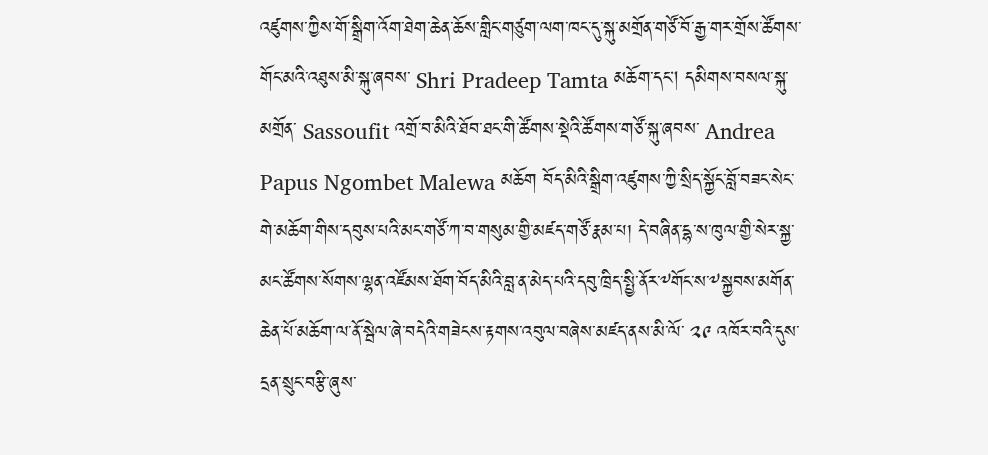འཛུགས་ཀྱིས་གོ་སྒྲིག་འོག་ཐེག་ཆེན་ཆོས་གླིང་གཙུག་ལག་ཁང་དུ་སྐུ་མགྲོན་གཙོ་བོ་རྒྱ་གར་གྲོས་ཚོགས་གོང་མའི་འཐུས་མི་སྐུ་ཞབས་ Shri Pradeep Tamta མཆོག་དང། དམིགས་བསལ་སྐུ་མགྲོན་ Sassoufit འགྲོ་བ་མིའི་ཐོབ་ཐང་གི་ཚོགས་སྡེའི་ཚོགས་གཙོ་སྐུ་ཞབས་ Andrea Papus Ngombet Malewa མཆོག བོད་མིའི་སྒྲིག་འཛུགས་ཀྱི་སྲིད་སྐྱོང་བློ་བཟང་སེང་གེ་མཆོག་གིས་དབུས་པའི་མང་གཙོ་ཀ་བ་གསུམ་གྱི་མཛད་གཙོ་རྣམ་པ། དེ་བཞིན་དྷ་ས་ཁུལ་གྱི་སེར་སྐྱ་མང་ཚོགས་སོགས་ལྷན་འཛོམས་ཐོག་བོད་མིའི་བླ་ན་མེད་པའི་དབུ་ཁྲིད་སྤྱི་ནོར་༸གོང་ས་༸སྐྱབས་མགོན་ཆེན་པོ་མཆོག་ལ་ནོ་སྦེལ་ཞེ་བདེའི་གཟེངས་རྟགས་འབུལ་བཞེས་མཛད་ནས་མི་ལོ་ ༢༩ འཁོར་བའི་དུས་དྲན་སྲུང་བརྩི་ཞུས་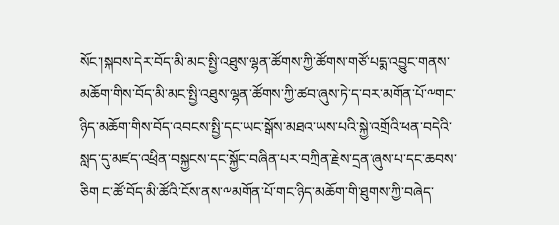སོང་།སྐབས་དེར་བོད་མི་མང་སྤྱི་འཐུས་ལྷན་ཚོགས་ཀྱི་ཚོགས་གཙོ་པདྨ་འབྱུང་གནས་མཆོག་གིས་བོད་མི་མང་སྤྱི་འཐུས་ལྷན་ཚོགས་ཀྱི་ཚབ་ཞུས་ཏེ་ད་བར་མགོན་པོ་༸གང་ཉིད་མཆོག་གིས་བོད་འབངས་སྤྱི་དང་ཡང་སྒོས་མཐའ་ཡས་པའི་སྐྱེ་འགྲོའི་ཕན་བདེའི་སླད་དུ་མཛད་འཕྲིན་བསྐྱངས་དང་སྐྱོང་བཞིན་པར་བཀྲིན་རྗེས་དྲན་ཞུས་པ་དང་ཆབས་ཅིག ང་ཚོ་བོད་མི་ཚོའི་ངོས་ནས་༸མགོན་པོ་གང་ཉིད་མཆོག་གི་ཐུགས་ཀྱི་བཞེད་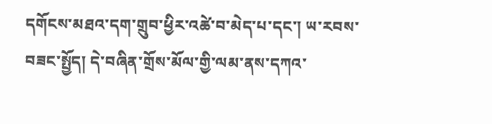དགོངས་མཐའ་དག་གྲུབ་ཕྱིར་འཚེ་བ་མེད་པ་དང་། ཡ་རབས་བཟང་སྤྱོད། དེ་བཞིན་གྲོས་མོལ་གྱི་ལམ་ནས་དཀའ་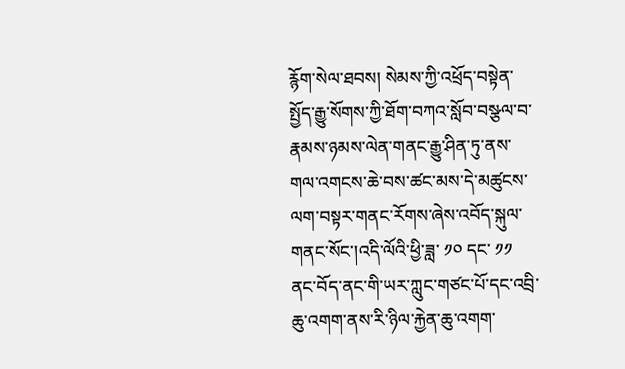རྙོག་སེལ་ཐབས། སེམས་ཀྱི་འཕྲོད་བསྟེན་སྤྱོད་རྒྱུ་སོགས་ཀྱི་ཐོག་བཀའ་སློབ་བསྩལ་བ་རྣམས་ཉམས་ལེན་གནང་རྒྱུ་ཤིན་ཏུ་ནས་གལ་འགངས་ཆེ་བས་ཚང་མས་དེ་མཚུངས་ལག་བསྟར་གནང་རོགས་ཞེས་འབོད་སྐུལ་གནང་སོང་།འདི་ལོའི་ཕྱི་ཟླ་ ༡༠ དང་ ༡༡ ནང་བོད་ནང་གི་ཡར་ཀླུང་གཙང་པོ་དང་འབྲི་ཆུ་འགག་ནས་རི་ཉིལ་རྐྱེན་ཆུ་འགག་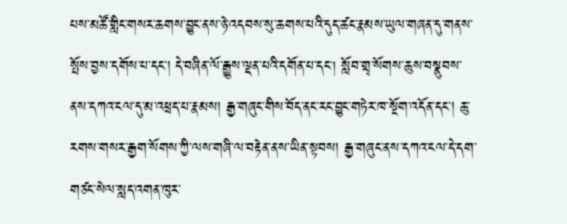པས་མཚོ་གླིང་གསར་ཆགས་བྱུང་ནས་ཉེ་འདབས་སུ་ཆགས་པའི་དུད་ཚང་རྣམས་ཡུལ་གཞན་དུ་གནས་སྤོས་བྱས་དགོས་པ་དང་། དེ་བཞིན་ལོ་རྒྱུས་ལྡན་པའི་དགོན་པ་དང། སློབ་གྲྭ་སོགས་ཆུས་བསྣུབས་ནས་དཀའ་ངལ་དུ་མ་འཕྲད་པ་རྣམས། རྒྱ་གཞུང་གིས་བོད་ནང་རང་བྱུང་གཏེར་ཁ་སྔོག་འདོན་དང་། ཆུ་རགས་གསར་རྒྱག་སོགས་ཀྱི་ལས་གཞི་ལ་བརྟེན་ནས་ཡིན་སྟབས། རྒྱ་གཞུང་ནས་དཀའ་ངལ་དེ་དག་གཙང་སེལ་སླད་འགན་ཁུར་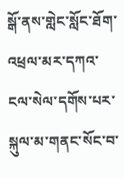སྒོ་ནས་གླེང་སློང་ཐོག་འཕྲལ་མར་དཀའ་ངལ་སེལ་དགོས་པར་སྐུལ་མ་གནང་སོང་བ་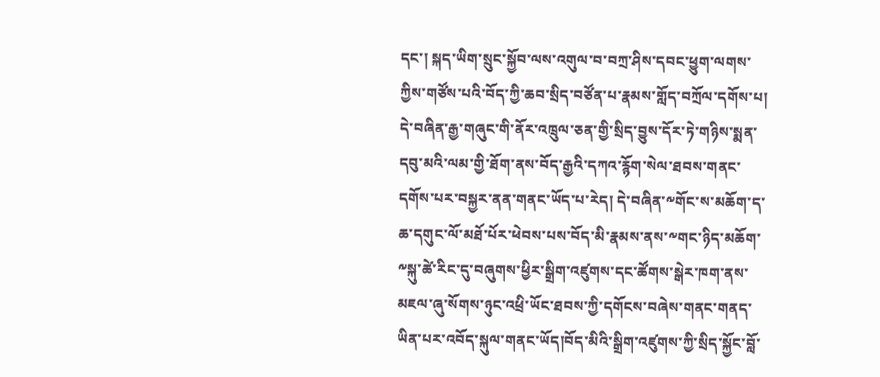དང་། སྐད་ཡིག་སྲུང་སྐྱོབ་ལས་འགུལ་བ་བཀྲ་ཤིས་དབང་ཕྱུག་ལགས་ཀྱིས་གཙོས་པའི་བོད་ཀྱི་ཆབ་སྲིད་བཙོན་པ་རྣམས་གློད་བཀྲོལ་དགོས་པ། དེ་བཞིན་རྒྱ་གཞུང་གི་ནོར་འཁྲུལ་ཅན་གྱི་སྲིད་བྱུས་དོར་ཏེ་གཉིས་སྨན་དབུ་མའི་ལམ་གྱི་ཐོག་ནས་བོད་རྒྱའི་དཀའ་རྙོག་སེལ་ཐབས་གནང་དགོས་པར་བསྐྱར་ནན་གནང་ཡོད་པ་རེད། དེ་བཞིན་༸གོང་ས་མཆོག་ད་ཆ་དགུང་ལོ་མཐོ་པོར་ཕེབས་པས་བོད་མི་རྣམས་ནས་༸གང་ཉིད་མཆོག་༸སྐུ་ཚེ་རིང་དུ་བཞུགས་ཕྱིར་སྒྲིག་འཛུགས་དང་ཚོགས་སྒེར་ཁག་ནས་མཇལ་ཞུ་སོགས་ཉུང་འཕྲི་ཡོང་ཐབས་ཀྱི་དགོངས་བཞེས་གནང་གནད་ཡིན་པར་འབོད་སྐུལ་གནང་ཡོད།བོད་མིའི་སྒྲིག་འཛུགས་ཀྱི་སྲིད་སྐྱོང་བློ་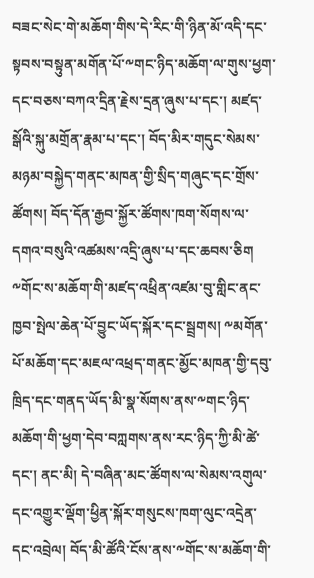བཟང་སེང་གེ་མཆོག་གིས་དེ་རིང་གི་ཉིན་མོ་འདི་དང་སྟབས་བསྟུན་མགོན་པོ་༸གང་ཉིད་མཆོག་ལ་གུས་ཕྱག་དང་བཅས་བཀའ་དྲིན་རྗེས་དྲན་ཞུས་པ་དང་། མཛད་སྒོའི་སྐུ་མགྲོན་རྣམ་པ་དང་། བོད་མིར་གདུང་སེམས་མཉམ་བསྐྱེད་གནང་མཁན་གྱི་སྲིད་གཞུང་དང་གྲོས་ཚོགས། བོད་དོན་རྒྱབ་སྐྱོར་ཚོགས་ཁག་སོགས་ལ་དགའ་བསུའི་འཚམས་འདྲི་ཞུས་པ་དང་ཆབས་ཅིག ༸གོང་ས་མཆོག་གི་མཛད་འཕྲིན་འཛམ་བུ་གླིང་ནང་ཁྱབ་སྤེལ་ཆེན་པོ་བྱུང་ཡོད་སྐོར་དང་སྦྲགས། ༸མགོན་པོ་མཆོག་དང་མཇལ་འཕྲད་གནང་མྱོང་མཁན་གྱི་དབུ་ཁྲིད་དང་གནད་ཡོད་མི་སྣ་སོགས་ནས་༸གང་ཉིད་མཆོག་གི་ཕྱག་དེབ་བཀླགས་ནས་རང་ཉིད་ཀྱི་མི་ཚེ་དང་། ནང་མི། དེ་བཞིན་མང་ཚོགས་ལ་སེམས་འགུལ་དང་འགྱུར་ལྡོག་ཕྱིན་སྐོར་གསུངས་ཁག་ལུང་འདྲེན་དང་འབྲེལ། བོད་མི་ཚོའི་ངོས་ནས་༸གོང་ས་མཆོག་གི་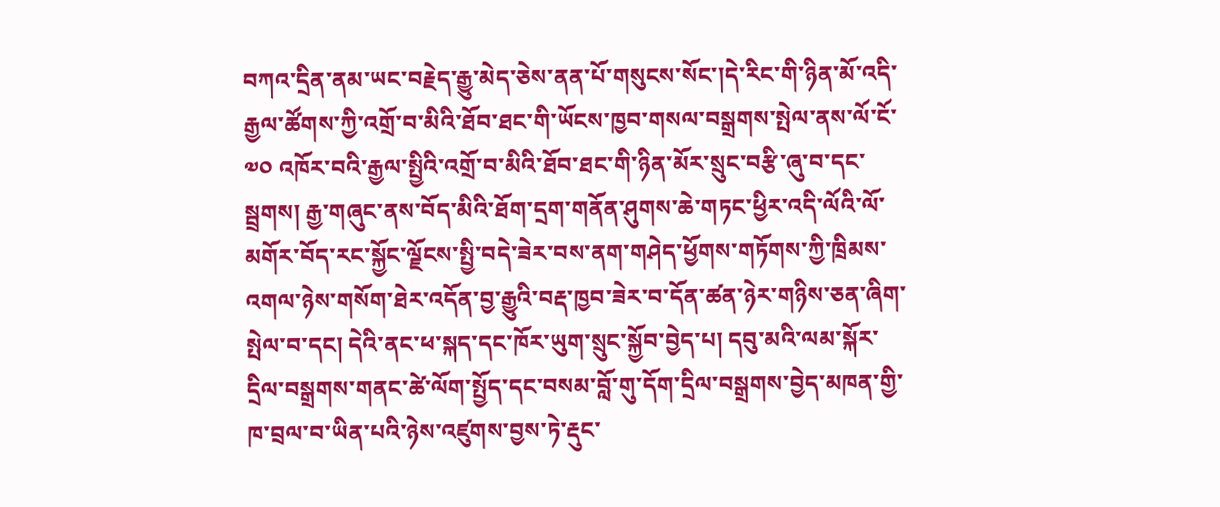བཀའ་དྲིན་ནམ་ཡང་བརྗེད་རྒྱུ་མེད་ཅེས་ནན་པོ་གསུངས་སོང་།དེ་རིང་གི་ཉིན་མོ་འདི་རྒྱལ་ཚོགས་ཀྱི་འགྲོ་བ་མིའི་ཐོབ་ཐང་གི་ཡོངས་ཁྱབ་གསལ་བསྒྲགས་སྤེལ་ནས་ལོ་ངོ་ ༧༠ འཁོར་བའི་རྒྱལ་སྤྱིའི་འགྲོ་བ་མིའི་ཐོབ་ཐང་གི་ཉིན་མོར་སྲུང་བརྩི་ཞུ་བ་དང་སྦྲགས། རྒྱ་གཞུང་ནས་བོད་མིའི་ཐོག་དྲག་གནོན་ཤུགས་ཆེ་གཏང་ཕྱིར་འདི་ལོའི་ལོ་མགོར་བོད་རང་སྐྱོང་ལྗོངས་སྤྱི་བདེ་ཟེར་བས་ནག་གཤེད་ཕྱོགས་གཏོགས་ཀྱི་ཁྲིམས་འགལ་ཉེས་གསོག་ཐེར་འདོན་བྱ་རྒྱུའི་བརྡ་ཁྱབ་ཟེར་བ་དོན་ཚན་ཉེར་གཉིས་ཅན་ཞིག་སྤེལ་བ་དང། དེའི་ནང་ཕ་སྐད་དང་ཁོར་ཡུག་སྲུང་སྐྱོབ་བྱེད་པ། དབུ་མའི་ལམ་སྐོར་དྲིལ་བསྒྲགས་གནང་ཚེ་ལོག་སྤྱོད་དང་བསམ་བློ་གུ་དོག་དྲིལ་བསྒྲགས་བྱེད་མཁན་གྱི་ཁ་བྲལ་བ་ཡིན་པའི་ཉེས་འཛུགས་བྱས་ཏེ་རྡུང་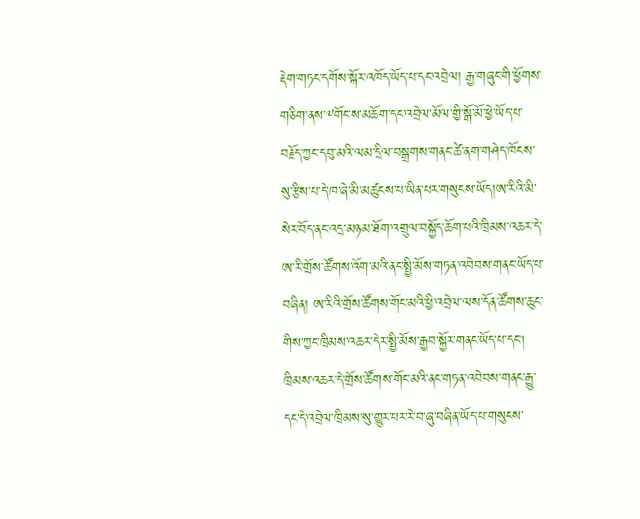རྡེག་གཏང་དགོས་སྐོར་འཁོད་ཡོད་པ་དང་འབྲེལ། རྒྱ་གཞུང་གི་ཕྱོགས་གཅིག་ནས་༸གོང་ས་མཆོག་དང་འབྲེལ་མོལ་གྱི་སྒོ་མོ་ཕྱེ་ཡོད་པ་བརྗོད་ཀྱང་དབུ་མའི་ལམ་དྲིལ་བསྒྲགས་གནང་ཚེ་ནག་གཤེད་ཁོངས་སུ་རྩིས་པ་དེ་ཁ་ཞེ་མི་མཚུངས་པ་ཡིན་པར་གསུངས་ཡོད།ཨ་རིའི་མི་སེར་བོད་ནང་འདྲ་མཉམ་ཐོག་འགྲུལ་བསྐྱོད་ཆོག་པའི་ཁྲིམས་འཆར་དེ་ཨ་རི་གྲོས་ཚོགས་འོག་མའི་ནང་སྤྱི་མོས་གཏན་འབེབས་གནང་ཡོད་པ་བཞིན། ཨ་རིའི་གྲོས་ཚོགས་གོང་མའི་ཕྱི་འབྲེལ་ལས་དོན་ཚོགས་ཆུང་གིས་ཀྱང་ཁྲིམས་འཆར་དེར་སྤྱི་མོས་རྒྱབ་སྐྱོར་གནང་ཡོད་པ་དང། ཁྲིམས་འཆར་དེ་གྲོས་ཚོགས་གོང་མའི་ནང་གཏན་འབེབས་གནང་རྒྱུ་དང་དེ་འབྲེལ་ཁྲིམས་སུ་གྱུར་པར་རེ་བ་ཞུ་བཞིན་ཡོད་པ་གསུངས་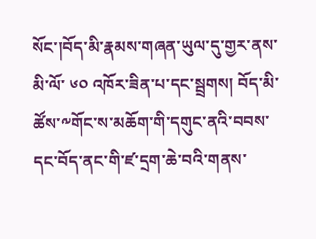སོང་།བོད་མི་རྣམས་གཞན་ཡུལ་དུ་གྱར་ནས་མི་ལོ་ ༦༠ འཁོར་ཟིན་པ་དང་སྦྲགས། བོད་མི་ཚོས་༸གོང་ས་མཆོག་གི་དགུང་ནའི་བབས་དང་བོད་ནང་གི་ཛ་དྲག་ཆེ་བའི་གནས་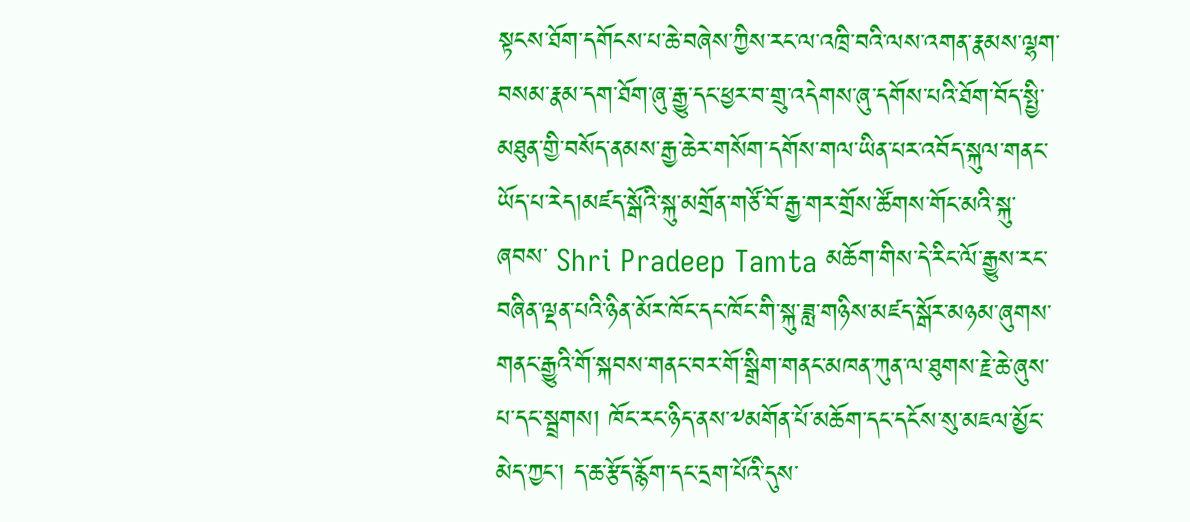སྟངས་ཐོག་དགོངས་པ་ཆེ་བཞེས་ཀྱིས་རང་ལ་འཁྲི་བའི་ལས་འགན་རྣམས་ལྷག་བསམ་རྣམ་དག་ཐོག་ཞུ་རྒྱུ་དང་ཕྱར་བ་གྲུ་འདེགས་ཞུ་དགོས་པའི་ཐོག་བོད་སྤྱི་མཐུན་གྱི་བསོད་ནམས་རྒྱ་ཆེར་གསོག་དགོས་གལ་ཡིན་པར་འབོད་སྐུལ་གནང་ཡོད་པ་རེད།མཛད་སྒོའི་སྐུ་མགྲོན་གཙོ་བོ་རྒྱ་གར་གྲོས་ཚོགས་གོང་མའི་སྐུ་ཞབས་ Shri Pradeep Tamta མཆོག་གིས་དེ་རིང་ལོ་རྒྱུས་རང་བཞིན་ལྡན་པའི་ཉིན་མོར་ཁོང་དང་ཁོང་གི་སྐུ་ཟླ་གཉིས་མཛད་སྒོར་མཉམ་ཞུགས་གནང་རྒྱུའི་གོ་སྐབས་གནང་བར་གོ་སྒྲིག་གནང་མཁན་ཀུན་ལ་ཐུགས་རྗེ་ཆེ་ཞུས་པ་དང་སྦྲགས། ཁོང་རང་ཉིད་ནས་༸མགོན་པོ་མཆོག་དང་དངོས་སུ་མཇལ་མྱོང་མེད་ཀྱང་། ད་ཆ་རྩོད་རྙོག་དང་དྲག་པོའི་དུས་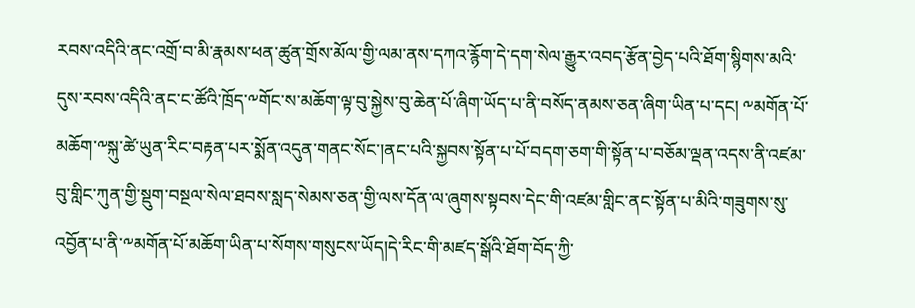རབས་འདིའི་ནང་འགྲོ་བ་མི་རྣམས་ཕན་ཚུན་གྲོས་མོལ་གྱི་ལམ་ནས་དཀའ་རྙོག་དེ་དག་སེལ་རྒྱུར་འབད་རྩོན་བྱེད་པའི་ཐོག་སྙིགས་མའི་དུས་རབས་འདིའི་ནང་ང་ཚོའི་ཁྲོད་༸གོང་ས་མཆོག་ལྟ་བུ་སྐྱེས་བུ་ཆེན་པོ་ཞིག་ཡོད་པ་ནི་བསོད་ནམས་ཅན་ཞིག་ཡིན་པ་དང། ༸མགོན་པོ་མཆོག་༸སྐུ་ཚེ་ཡུན་རིང་བརྟན་པར་སྨོན་འདུན་གནང་སོང་།ནང་པའི་སྐྱབས་སྟོན་པ་པོ་བདག་ཅག་གི་སྟོན་པ་བཅོམ་ལྡན་འདས་ནི་འཛམ་བུ་གླིང་ཀུན་གྱི་སྡུག་བསྔལ་སེལ་ཐབས་སླད་སེམས་ཅན་གྱི་ལས་དོན་ལ་ཞུགས་སྟབས་དེང་གི་འཛམ་གླིང་ནང་སྟོན་པ་མིའི་གཟུགས་སུ་འབྱོན་པ་ནི་༸མགོན་པོ་མཆོག་ཡིན་པ་སོགས་གསུངས་ཡོད།དེ་རིང་གི་མཛད་སྒོའི་ཐོག་བོད་ཀྱི་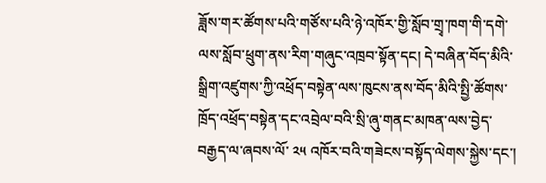ཟློས་གར་ཚོགས་པའི་གཙོས་པའི་ཉེ་འཁོར་གྱི་སློབ་གྲྭ་ཁག་གི་དགེ་ལས་སློབ་ཕྲུག་ནས་རིག་གཞུང་འཁྲབ་སྟོན་དང། དེ་བཞིན་བོད་མིའི་སྒྲིག་འཛུགས་ཀྱི་འཕྲོད་བསྟེན་ལས་ཁུངས་ནས་བོད་མིའི་སྤྱི་ཚོགས་ཁྲོད་འཕྲོད་བསྟེན་དང་འབྲེལ་བའི་སྲི་ཞུ་གནང་མཁན་ལས་བྱེད་བརྒྱད་ལ་ཞབས་ལོ་ ༢༥ འཁོར་བའི་གཟེངས་བསྟོད་ལེགས་སྐྱེས་དང་།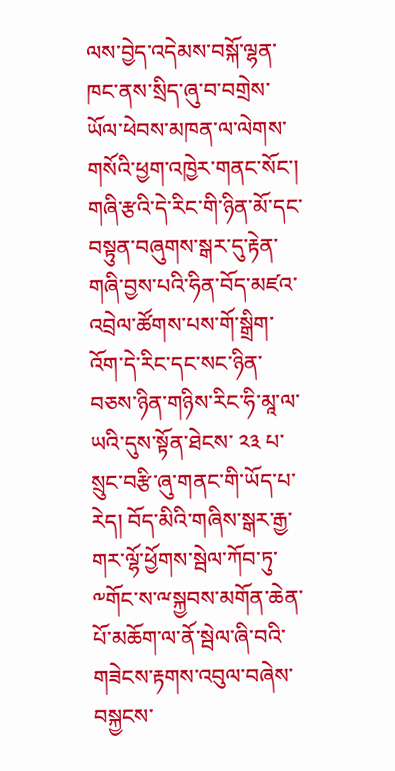ལས་བྱེད་འདེམས་བསྐོ་ལྷན་ཁང་ནས་སྲིད་ཞུ་བ་བགྲེས་ཡོལ་ཕེབས་མཁན་ལ་ལེགས་གསོའི་ཕྱག་འཁྱེར་གནང་སོང་། གཞི་རྩའི་དེ་རིང་གི་ཉིན་མོ་དང་བསྟུན་བཞུགས་སྒར་དུ་རྟེན་གཞི་བྱས་པའི་ཧིན་བོད་མཛའ་འབྲེལ་ཚོགས་པས་གོ་སྒྲིག་འོག་དེ་རིང་དང་སང་ཉིན་བཅས་ཉིན་གཉིས་རིང་ཧི་མཱ་ལ་ཡའི་དུས་སྟོན་ཐེངས་ ༢༣ པ་སྲུང་བརྩི་ཞུ་གནང་གི་ཡོད་པ་རེད། བོད་མིའི་གཞིས་སྒར་རྒྱ་གར་ལྷོ་ཕྱོགས་སྦེལ་ཀོབ་ཏུ་༸གོང་ས་ྋསྐྱབས་མགོན་ཆེན་པོ་མཆོག་ལ་ནོ་སྦེལ་ཞི་བའི་གཟེངས་རྟགས་འབུལ་བཞེས་བསྐྱངས་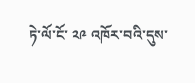ཏེ་ལོ་ངོ་ ༢༩ འཁོར་བའི་དུས་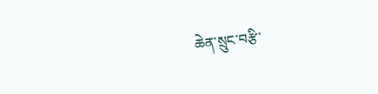ཆེན་སྲུང་བརྩི་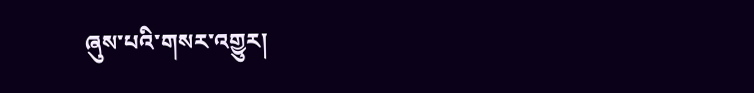ཞུས་པའི་གསར་འགྱུར།